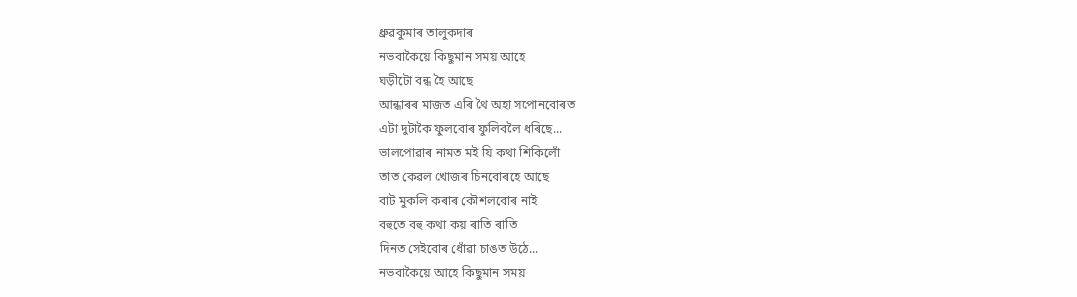ধ্ৰুৱকুমাৰ তালুকদাৰ
নভবাকৈয়ে কিছুমান সময় আহে
ঘড়ীটো বন্ধ হৈ আছে
আন্ধাৰৰ মাজত এৰি থৈ অহা সপোনবোৰত
এটা দুটাকৈ ফুলবোৰ ফুলিবলৈ ধৰিছে...
ভালপোৱাৰ নামত মই যি কথা শিকিলোঁ
তাত কেৱল খোজৰ চিনবোৰহে আছে
বাট মুকলি কৰাৰ কৌশলবোৰ নাই
বহুতে বহু কথা কয় ৰাতি ৰাতি
দিনত সেইবোৰ ধোঁৱা চাঙত উঠে...
নভবাকৈয়ে আহে কিছুমান সময়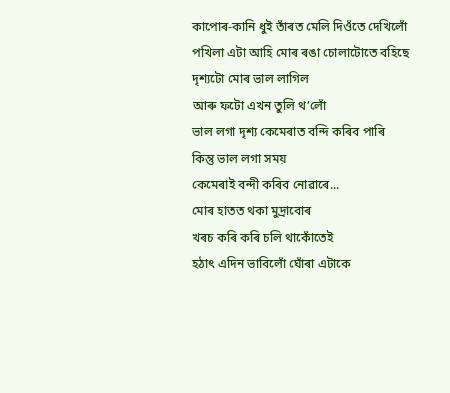কাপোৰ-কানি ধুই তাঁৰত মেলি দিওঁতে দেখিলোঁ
পখিলা এটা আহি মোৰ ৰঙা চোলাটোতে বহিছে
দৃশ্যটো মোৰ ভাল লাগিল
আৰু ফটো এখন তুলি থ’লোঁ
ভাল লগা দৃশ্য কেমেৰাত বন্দি কৰিব পাৰি
কিন্তু ভাল লগা সময়
কেমেৰাই বন্দী কৰিব নোৱাৰে...
মোৰ হাতত থকা মুদ্ৰাবোৰ
খৰচ কৰি কৰি চলি থাকোঁতেই
হঠাৎ এদিন ভাবিলোঁ ঘোঁৰা এটাকে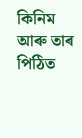কিনিম
আৰু তাৰ পিঠিত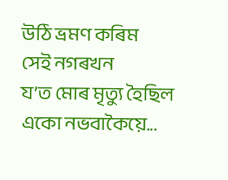উঠি ভ্ৰমণ কৰিম
সেই নগৰখন
য’ত মোৰ মৃত্যু হৈছিল
একো নভবাকৈয়ে...